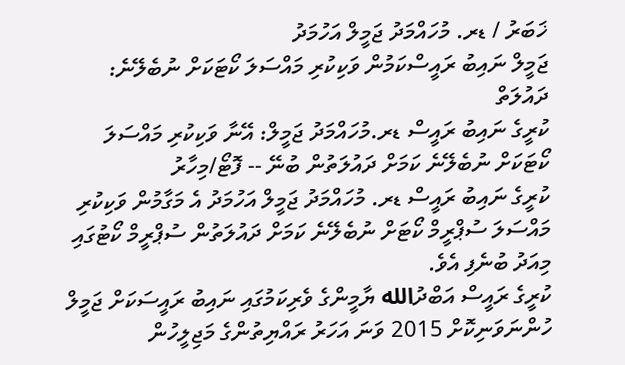ޚަބަރު / ޑރ. މުހައްމަދު ޖަމީލް އަހުމަދު
ޖަމީލް ނައިބު ރައީސްކަމުން ވަކިކުރި މައްސަލަ ކޯޓަކަށް ނުބެލޭނެ: ދައުލަތް
ކުރީގެ ނައިބު ރައީސް ޑރ.މުހައްމަދު ޖަމީލް: އޭނާ ވަކިކުރި މައްސަލަ ކޯޓަކަށް ނުބެލޭނެ ކަމަށް ދައުލަތުން ބުނޭ -- ފޮޓޯ/މިހާރު
ކުރީގެ ނައިބު ރައީސް ޑރ. މުހައްމަދު ޖަމީލް އަހުމަދު އެ މަގާމުން ވަކިކުރި މައްސަލަ ސުޕްރީމް ކޯޓަށް ނުބެލޭނެ ކަމަށް ދައުލަތުން ސުޕްރީމް ކޯޓުގައި މިއަދު ބުނެފި އެވެ.
ކުރީގެ ރައީސް އަބްދުالله ޔާމީންގެ ވެރިކަމުގައި ނައިބު ރައީސަކަށް ޖަމީލް ހުންނަވަނިކޮށް 2015 ވަނަ އަހަރު ރައްޔިތުންގެ މަޖިލީހުން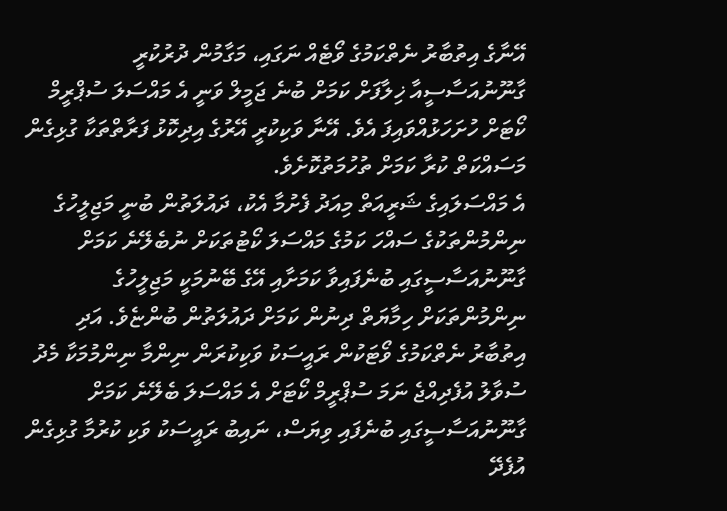އޭނާގެ އިތުބާރު ނެތްކަމުގެ ވޯޓެއް ނަގައި، މަގާމުން ދުރުކުރީ ގާނޫނުއަސާސީއާ ޚިލާފަށް ކަމަށް ބުނެ ޖަމީލް ވަނީ އެ މައްސަލަ ސުޕްރީމް ކޯޓަށް ހުށަހަޅުއްވައިފަ އެވެ. އޭނާ ވަކިކުރީ އޭރުގެ އިދިކޮޅު ފަރާތްތަކާ ގުޅިގެން މަސައްކަތް ކުރާ ކަމަށް ތުހުމަތުކޮށެވެ.
އެ މައްސަލައިގެ ޝަރީއަތް މިއަދު ފެށުމާ އެކު، ދައުލަތުން ބުނީ މަޖިލީހުގެ ނިންމުންތަކުގެ ސައްހަ ކަމުގެ މައްސަލަ ކޯޓުތަކަށް ނުބެލޭނެ ކަމަށް ގާނޫނުއަސާސީގައި ބުނެފައިވާ ކަމަށާއި އޭގެ ބޭނުމަކީ މަޖިލީހުގެ ނިންމުންތަކަށް ހިމާޔަތް ދިނުން ކަމަށް ދައުލަތުން ބުންޏެވެ. އަދި އިތުބާރު ނެތްކަމުގެ ވޯޓަކުން ރައީސަކު ވަކިކުރަން ނިންމާ ނިންމުމަކާ މެދު ސުވާލު އުފެދިއްޖެ ނަމަ ސުޕްރީމް ކޯޓަށް އެ މައްސަލަ ބެލޭނެ ކަމަށް ގާނޫނުއަސާސީގައި ބުނެފައި ވިޔަސް، ނައިބު ރައީސަކު ވަކި ކުރުމާ ގުޅިގެން އުފެދޭ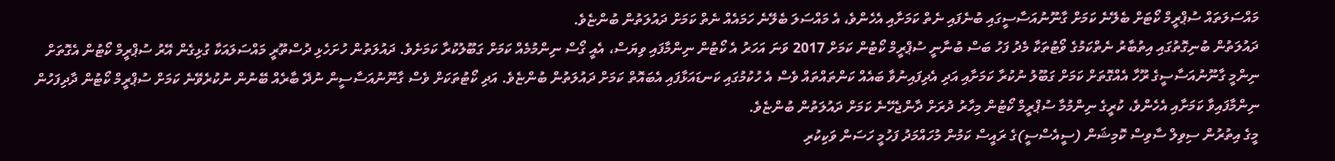މައްސަލަތައް ސުޕްރީމް ކޯޓަށް ބެލޭނެ ކަމަށް ގާނޫނުއަސާސީގައި ބުނެފައި ނެތް ކަމަށާއި އެހެންވެ، އެ މައްސަލަ ބެލޭނެ ހަމައެއް ނެތް ކަމަށް ދައުލަތުން ބުންޏެވެ.
ދައުލަތުން ބުނިގޮތުގައި އިތުބާރު ނެތްކަމުގެ ވޯޓުތަކާ މެދު ފަހު ބަސް ބުނާނީ ސުޕްރީމް ކޯޓުން ކަމަށް 2017 ވަނަ އަހަރު އެ ކޯޓުން ނިންމާފައި ވިޔަސް، އެއީ ގޯސް ނިންމުމެއް ކަމަށް ގަބޫލުކުރާ ކަމަށެވެ. ދައުލަތުން ހުށަހެޅި ދުސްތޫރީ މައްސަލައަކާ ގުޅިގެން އޭރު ސުޕްރީމް ކޯޓުން އެގޮތަށް ނިންމީ ގާނޫނުއަސާސީގެ ރޫހާ އެއްގޮތަށް ކަމަށް ގަބޫލު ނުކުރާ ކަމަށާއި އަދި އެދިފައިނުވާ ބައެއް ކަންތައްތައް ވެސް އެ ހުކުމުގައި ކަނޑައަޅާފައި އެބައޮތް ކަމަށް ދައުލަތުން ބުންޏެވެ. އަދި ކޯޓުތަކަށް ވެސް ގާނޫނުއަސާސީން ނުދޭ ބާރެއް ބޭނުން ނުކުރެވޭނެ ކަމަށް ސުޕްރީމް ކޯޓުން ދާދިފަހުން ނިންމާފައިވާ ކަމަށާއި އެހެންވެ، ކުރީގެ ނިންމުމާ ސުޕްރީމް ކޯޓުން މިހާރު ދުރަށް ދާންޖެހޭނެ ކަމަށް ދައުލަތުން ބުންޏެވެ.
މީގެ އިތުރުން ސިވިލް ސާވިސް ކޮމިޝަން (ސީއެސްސީ)ގެ ރައީސް ކަމުން މުހައްމަދު ފަހުމީ ހަސަން ވަކިކުރި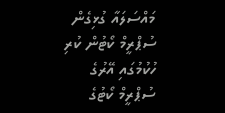މައްސަލައާ ގުޅިގެން ސުޕްރީމް ކޯޓުން ކުރި ހުކުމުގައި އޭރުގެ ސުޕްރީމް ކޯޓުގެ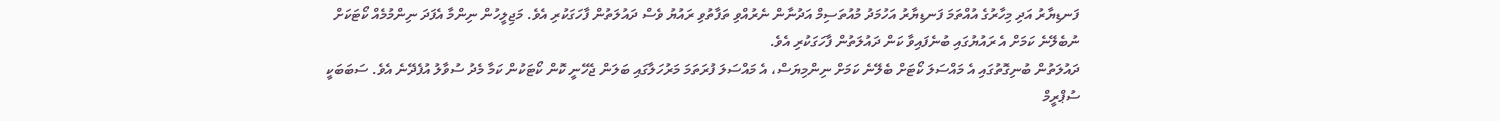ފަނޑިޔާރު އަދި މިހާރުގެ އުއްތަމަ ފަނޑިޔާރު އަހުމަދު މުއުތަސިމް އަދުނާން ނެރުއްވި ތަފާތުވި ރައުޔު ވެސް ދައުލަތުން ފާހަގަކުރި އެވެ. މަޖިލީހުން ނިންމާ އެފަދަ ނިންމުމެއް ކޯޓަކަށް ނުބެލޭނެ ކަމަށް އެ ރައުޔުގައި ބުނެފައިވާ ކަން ދައުލަތުން ފާހަގަކުރި އެވެ.
ދައުލަތުން ބުނިގޮތުގައި އެ މައްސަލަ ކޯޓަށް ބެލޭނެ ކަމަށް ނިންމިޔަސް، އެ މައްސަލަ ފުރަތަމަ މަރުހަލާގައި ބަލަން ޖެހޭނީ ކޮން ކޯޓަކުން ކަމާ މެދު ސުވާލު އުފެދޭނެ އެވެ. ސަބަބަކީ ސުޕްރީމް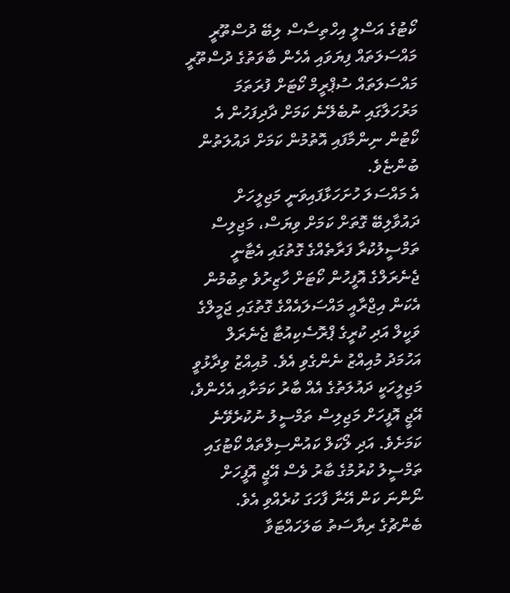ކޯޓުގެ އަސްލީ އިހްތިސާސް ލިބޭ ދުސްތޫރީ މައްސަލަތައް ފިޔަވައި އެހެން ބާވަތުގެ ދުސްތޫރީ މައްސަލަތައް ސުޕްރީމް ކޯޓަށް ފުރަތަމަ މަރުހަލާގައި ނުބެލޭނެ ކަމަށް ދާދިފަހުން އެ ކޯޓުން ނިންމާފައި އޮތުމުން ކަމަށް ދައުލަތުން ބުންޏެވެ.
އެ މައްސަލަ ހުށަހަޅާފައިވަނީ މަޖިލީހަށް ދައުވާލިބޭ ގޮތަށް ކަމަށް ވިޔަސް، މަޖިލިސް ތަމްސީލުކުރާ ފަރާތެއްގެ ގޮތުގައި އެޓާނީ ޖެނެރަލްގެ އޮފީހުން ކޯޓަށް ހާޒިރުވެ ތިބުމުން އެކަން އިޖްރާއީ މައްސަލައެއްގެ ގޮތުގައި ޖަމީލްގެ ވަކީލް އަދި ކުރީގެ ޕްރޮސެކިއުޓާ ޖެނެރަލް އަހުމަދު މުއިއްޒު ނެންގެވި އެވެ. މުއިއްޒު ވިދާޅުވީ މަޖިލީހަކީ ދައުލަތުގެ އެއް ބާރު ކަމަށާއި އެހެންވެ، އޭޖީ އޮފީހަށް މަޖިލިސް ތަމްސީލު ނުކުރެވޭނެ ކަމަށެވެ. އަދި ލޯކަލް ކައުންސިލްތައް ކޯޓުގައި ތަމްސީލު ކުރުމުގެ ބާރު ވެސް އޭޖީ އޮފީހަށް ނޯންނަ ކަން އޭނާ ފާހަގަ ކުރެއްވި އެވެ.
ބެންޗުގެ ރިޔާސަތު ބަލަހައްޓަވާ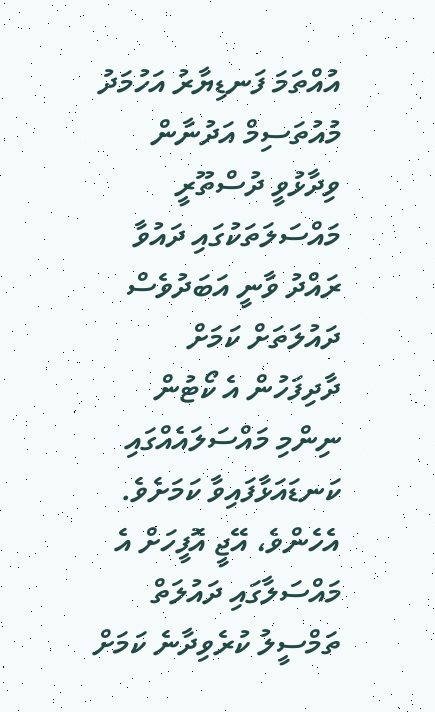އުއްތަމަ ފަނޑިޔާރު އަހުމަދު މުއުތަސިމް އަދުނާން ވިދާޅުވީ ދުސްތޫރީ މައްސަލަތަކުގައި ދައުވާ ރައްދު ވާނީ އަބަދުވެސް ދައުލަތަށް ކަމަށް ދާދިފަހުން އެ ކޯޓުން ނިންމި މައްސަލައެއްގައި ކަނޑައަޅާފައިވާ ކަމަށެވެ. އެހެންވެ، އޭޖީ އޮފީހަށް އެ މައްސަލާގައި ދައުލަތް ތަމްސީލު ކުރެވިދާނެ ކަމަށް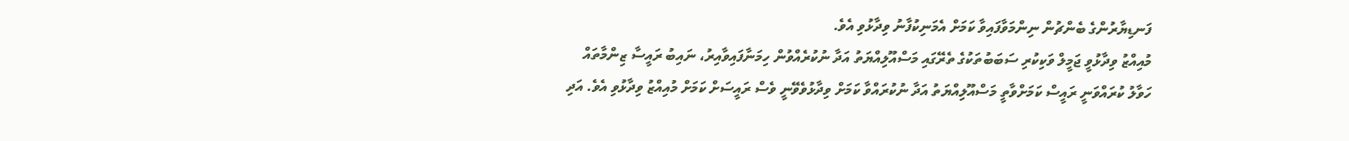ފަނޑިޔާރުންގެ ބެންޗުން ނިންމަވާފައިވާ ކަމަށް އެމަނިކުފާނު ވިދާޅުވި އެވެ.
މުއިއްޒު ވިދާޅުވީ ޖަމީލް ވަކިކުރި ސަބަބުތަކުގެ ތެރޭގައި މަސްއޫލިއްޔަތު އަދާ ނުކުރެއްވުން ހިމަނާފައިވާއިރު، ނައިބު ރައީސާ ޒިންމާތައް ހަވާލު ކުރައްވަނީ ރައީސް ކަމަށްވާތީ މަސްއޫލިއްޔަތު އަދާ ނުކުރައްވާ ކަމަށް ވިދާޅުވެވޭނީ ވެސް ރައީސަށް ކަމަށް މުއިއްޒު ވިދާޅުވި އެވެ. އަދި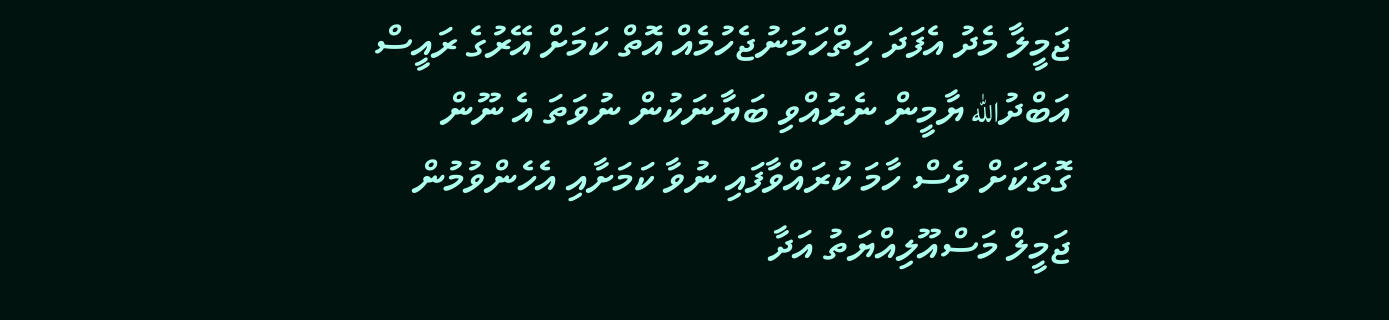ޖަމީލާ މެދު އެފަދަ ހިތްހަމަނުޖެހުމެއް އޮތް ކަމަށް އޭރުގެ ރައީސް އަބްދުالله ޔާމީން ނެރުއްވި ބަޔާނަކުން ނުވަތަ އެ ނޫން ގޮތަކަށް ވެސް ހާމަ ކުރައްވާފައި ނުވާ ކަމަށާއި އެހެންވުމުން ޖަމީލް މަސްއޫލިއްޔަތު އަދާ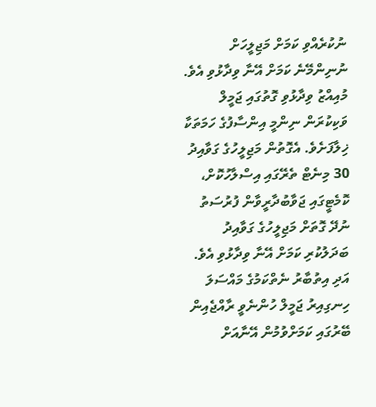ނުކުރެއްވި ކަމަށް މަޖިލީހަށް ނުނިންމޭނެ ކަމަށް އޭނާ ވިދާޅުވި އެވެ.
މުއިއްޒު ވިދާޅުވި ގޮތުގައި ޖަމީލް ވަކިކުރަން ނިންމީ އިންސާފުގެ ހަމަތަކާ ޚިލާފަށެވެ. އެގޮތުން މަޖިލީހުގެ ގަވާއިދު 30 މިނެޓް ތެރޭގައި އިސްލާހުކޮށް، ކޮމެޓީގައި ޖަވާބުދާރީވާން ފުރުސަތު ނުދޭ ގޮތަށް މަޖިލީހުގެ ގަވާއިދު ބަދަލުކުރި ކަމަށް އޭނާ ވިދާޅުވި އެވެ. އަދި އިތުބާރު ނެތްކަމުގެ މައްސަލަ ހިނގިއިރު ޖަމީލް ހުންނެވީ ރާއްޖެއިން ބޭރުގައި ކަމަށްވުމުން އޭނާއަށް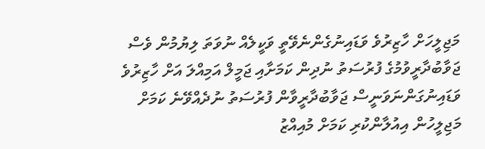މަޖިލީހަށް ހާޒިރުވެ ވަޑައިނުގެންނެވޭތީ ވަކީލެއް ނުވަތަ ލިޔުމުން ވެސް ޖަވާބުދާރީވުމުގެ ފުރުސަތު ނުދިން ކަމަށާއި ޖަމީލް އަމިއްލަ އަށް ހާޒިރުވެ ވަޑައިނުގަންނަވަނީސް ޖަވާބުދާރީވާން ފުރުސަތު ނުދެއްވޭނެ ކަމަށް މަޖިލީހުން އިއުލާންކުރި ކަމަށް މުއިއްޒު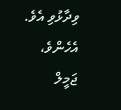ވިދާޅުވި އެވެ.
އެހެންވެ، ޖަމީލް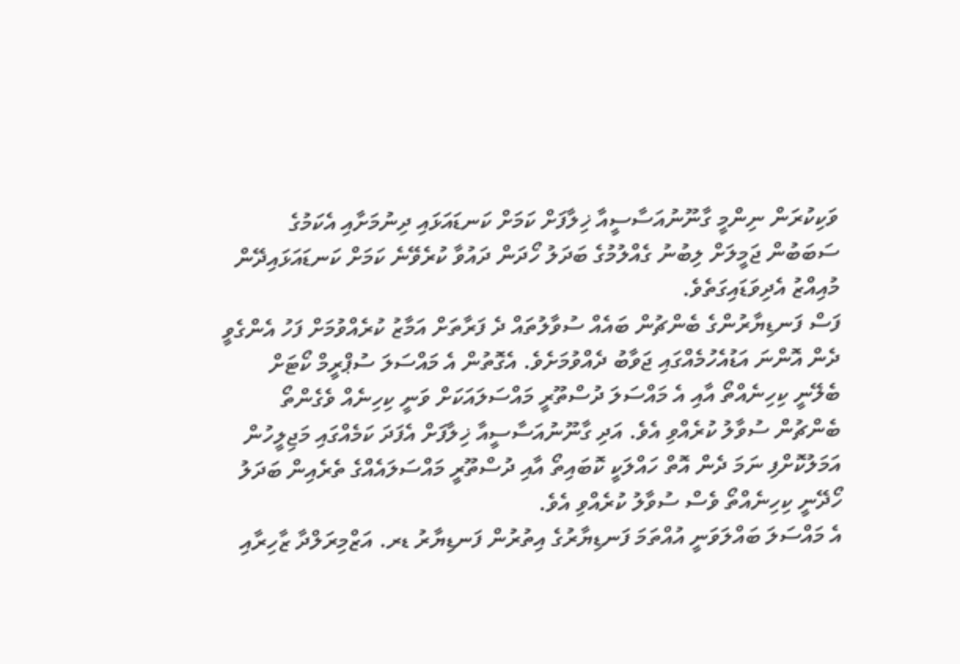ވަކިކުރަން ނިންމީ ގާނޫނުއަސާސީއާ ޚިލާފަށް ކަމަށް ކަނޑައަޅައި ދިނުމަށާއި އެކަމުގެ ސަބަބުން ޖަމީލަށް ލިބުނު ގެއްލުމުގެ ބަދަލު ހޯދަން ދައުވާ ކުރެވޭނެ ކަމަށް ކަނޑައަޅައިދޭން މުއިއްޒު އެދިވަޑައިގަތެވެ.
ފަސް ފަނޑިޔާރުންގެ ބެންޗުން ބައެއް ސުވާލުތައް ދެ ފަރާތަށް އަމާޒު ކުރެއްވުމަށް ފަހު އެންގެވީ ދެން އޮންނަ އަޑުއެހުމެއްގައި ޖަވާބު ދެއްވުމަށެވެ. އެގޮތުން އެ މައްސަލަ ސުޕްރީމް ކޯޓަށް ބެލޭނީ ކިހިނެއްތޯ އާއި އެ މައްސަލަ ދުސްތޫރީ މައްސަލައަކަށް ވަނީ ކިހިނެއް ވެގެންތޯ ބެންޗުން ސުވާލު ކުރެއްވި އެވެ. އަދި ގާނޫނުއަސާސީއާ ޚިލާފަށް އެފަދަ ކަމެއްގައި މަޖިލީހުން އަމަލުކޮށްފި ނަމަ ދެން އޮތް ހައްލަކީ ކޮބައިތޯ އާއި ދުސްތޫރީ މައްސަލައެއްގެ ތެރެއިން ބަދަލު ހޯދޭނީ ކިހިނެއްތޯ ވެސް ސުވާލު ކުރެއްވި އެވެ.
އެ މައްސަލަ ބައްލަވަނީ އުއްތަމަ ފަނޑިޔާރުގެ އިތުރުން ފަނޑިޔާރު ޑރ. އަޒްމިރަލްދާ ޒާހިރާއި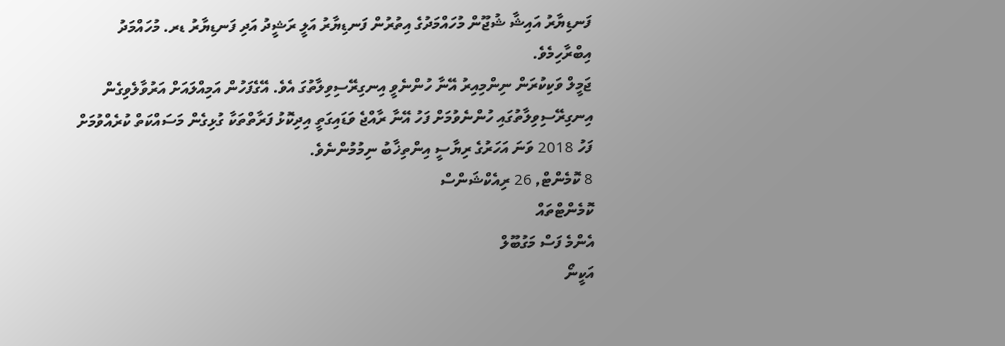ފަނޑިޔާރު އައިޝާ ޝުޖޫން މުހައްމަދުގެ އިތުރުން ފަނޑިޔާރު އަލީ ރަޝީދު އަދި ފަނޑިޔާރު ޑރ. މުހައްމަދު އިބްރާހިމެވެ.
ޖަމީލް ވަކިކުރަން ނިންމިއިރު އޭނާ ހުންނެވީ އިނގިރޭސިވިލާތުގަ އެވެ. އޭގެފަހުން އަމިއްލައަށް އަރުވާލެވިގެން އިނގިރޭސިވިލާތުގައި ހުންނެވުމަށް ފަހު އޭނާ ރާއްޖެ ވަޑައިގަތީ އިދިކޮޅު ފަރާތްތަކާ ގުޅިގެން މަސައްކަތް ކުރެއްވުމަށް ފަހު 2018 ވަނަ އަހަރުގެ ރިޔާސީ އިންތިޚާބު ނިމުމުންނެވެ.
8 ކޮމެންޓް, 26 ރިއެކްޝަންސް
ކޮމެންޓްތައް
އެންމެ ފަސް މަގުބޫލް
އަކީނޯ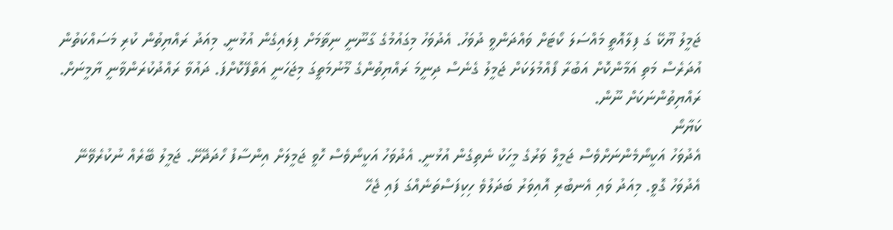ޖަމީލު ޔޫކޭ ގަ ފިލާއޮތީ މައްސަލަ ކޯޓަށް ވައްދަންވީ ދުވަހު. އެދުވަހު މިގައުމުގެ ގާނޫނީ ނިޡާމަށް ފިލައިގެން އުޅުނީ. މިއަދު ރައްޔިތުން ކުރި މަސައްކަތުން އުދަރެސް މަތި އަމާންކޮށް އަބުރާ ފޯއްމުލަކަށް ޖަމީލު ގެނެސް ދިނީމަ ރައްޔިތުންގެ މޫނުމަތީގަ މިޖަހަނީ އަތްފޭކޮށްފަ. ދައުވާ ރައްދުކުރަންވާނީ ޔާމީނަށް. ރައްޔިތުންނަކަށް ނޫން.
ކަޔާނޯ
އެދުވަހު އަކީނޯމެންނަށްވެސް ޖަމީލް ވަރުގެ މީހަކު ނެތިގެން އުޅުނީ. އެދުވަހު އަކީނޯވެސް ހޮވީ ޖަމީލަށް އިންސާފު ހޯދަދޭށޭ. ޖަމީލު ބޭރެއް ނުކުރެވޭނޭ އެދުވަހު ގޮވީ. މިއަދު ވައި އެނބުރި އޮއިވަރު ބަދަލުވެ ހިކިފަސްތަނެއްގަ ފައި ޖެހޭ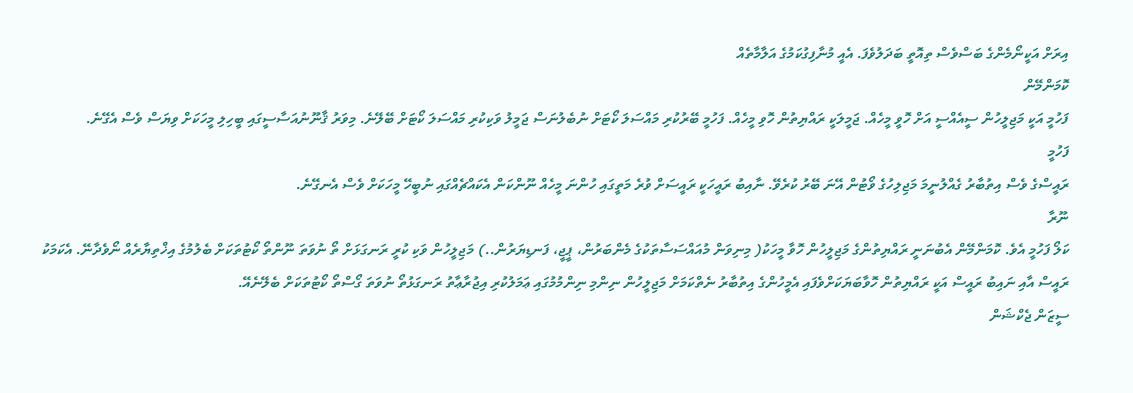އިރަށް އަކީނޯމެންގެ ބަސްވެސް ތިއޮތީ ބަދަލުވެފަ. އެއީ މުނާފިގުކަމުގެ އަލާމާތެއް
ކޮމަންމޭން
ފަހުމީ އަކީ މަޖިލީހުން ސީއެއްސީ އަށް ހޮވީ މީހެއް. ޖަމީލަކީ ރައްޔިތުން ހޮވި މީހެއް. ފަހުމީ ބޭރުކުރި މައްސަލަ ކޯޓަށް ނުބެލުނަސް ޖަމީލު ވަކިކުރި މައްސަލަ ކޯޓަށް ބޭލޭނެ. މިވަރު ޤާނޫނުއަސާސީގައި ބީހިލި މީހަކަށް ވިޔަސް ވެސް އެގޭނެ.
ފަހުމީ
ރައީސްގެ ވެސް އިތުބާރު ގެއްލުނީމަ މަޖިލިހުގެ ވޯޓުން އޭނަ ބޭރު ކުރެވޭ. ނާއިބު ރައީހަކީ ރައީސަށް ވުރެ މަތީގައި ހުންނަ މީހެއް ނޫންކަން އެކައްޗެއްގައި ނުބީހޭ މީހަކަށް ވެސް އެނގޭނެ.
ނޫރާ
ކަލޯ ފަހުމީ އެވެ. ކޮމަންމޭން އެބުނަނީ ރައްޔިތުންގެ މަޖިލީހުން ހޮވާ މީހަކު( މިނިވަން މުއައްސަސާތަކުގެ މެންބަރުން، ޕީޖީ، ފަނޑިޔަރުން..) މަޖިލީހުން ވަކި ކުރީ ރަނގަޅަށް ތޯ ނުވަތަ ނޫންތޯ ކޯޓުތަކަށް ބެލުމުގެ އިޚްތިޔާރެއް ނޯވެދާނޭ. އެކަމަކު ރައީސް އާއި ނައިބު ރައީސް އަކީ ރައްޔިތުން ހޮވާބަޔަކަށްވެފައި އެމީހުންގެ އިތުބާރު ނެތްކަމަށް މަޖިލީހުން ނިންމި ނިންމުމުގައި ޢަމަލުކުރި އިޖުރާޢާތު ރަނގަޅުތޯ ނުވަތަ ގޯސްތޯ ކޯޓުތަކަށް ބެލޭނެއޭ.
ސީޒަން ޖެކްޝަން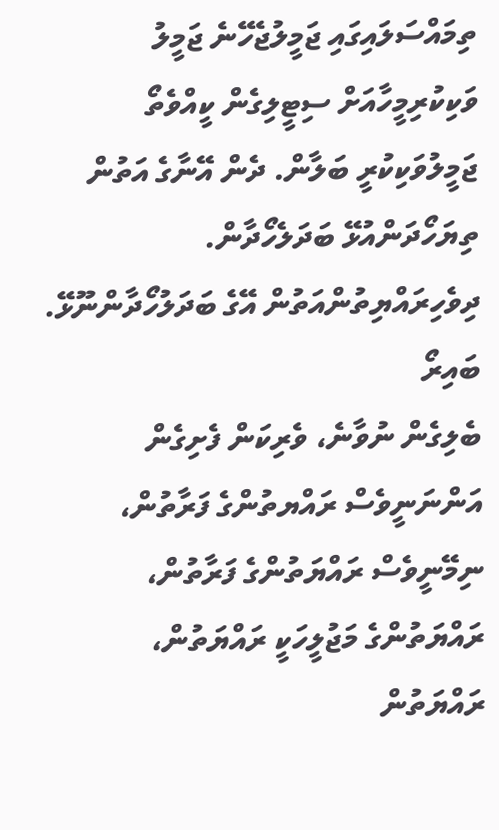ތިމައްސަލައިގައި ޖަމީލުޖެހޭނެ ޖަމީލު ވަކިކުރިމީހާއަށް ސިޓީލިގެން ކީއްވެތޯ ޖަމީލުވަކިކުރީ ބަލާން. ދެން އޭނާގެ އަތުން ތިޔަހޯދަންއުޅޭ ބަދަލެހޯދާން. ދިވެހިރައްޔިތުންއަތުން އޭގެ ބަދަލުހޯދާންނޫޅޭ.
ބައިރޯ
ބެލިގެން ނުވާނެ، ވެރިކަން ފެށިގެން އަންނަނީވެސް ރައްޔތުންގެ ފަރާތުން، ނިމޭނީވެސް ރައްޔަތުންގެ ފަރާތުން، ރައްޔަތުންގެ މަޖުލީހަކީ ރައްޔަތުން، ރައްޔަތުން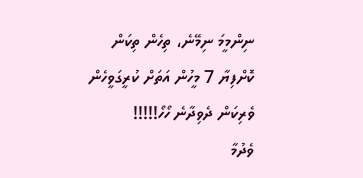ނިންމީމަ ނިމޭނެ، ތިހެން ތިކަން ކޮށްފިޔާ 7 މީހުން އަތަށް ކުރީގަވީހެން ވެރިކަން ދެވިދާނެ ހޯހޯ!!!!!
ވެދުމާ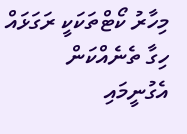މިހާރު ކޯޓްތަކަކީ ރަގަޅައް ހިގާ ތެނެއްކަން އެގުނީމައި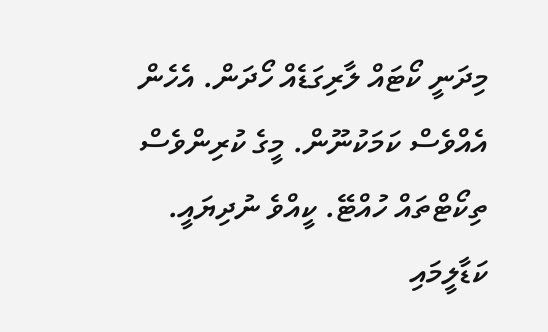މިދަނީ ކޯޓައް ލާރިގަޑެއް ހޯދަން. އެހެން އެއްވެސް ކަމަކުނޫން. މީގެ ކުރިންވެސް ތިކޯޓްތައް ހުއްޓޭ. ކީއްވެ ނުދިޔައީ. ކަޑާލީމައި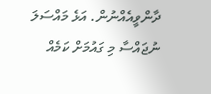ދާންވީއެއްނުން. އަޅެ މައްސަލަ ނުޖައްސާ މި ގައުމަށް ކަމެއް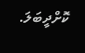ކޮށްދީބަލަ.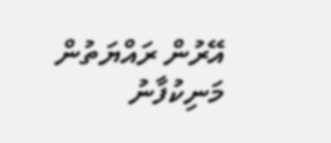އޭރުން ރައްޔަތުން މަނިކުފާނު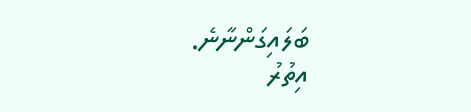ބަލައިގަންނާނެ.
އިތުރު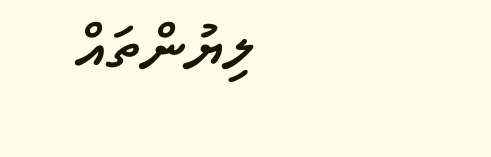ލިޔުންތައް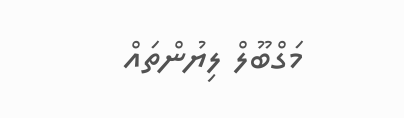މަގްބޫލް ލިޔުންތައް